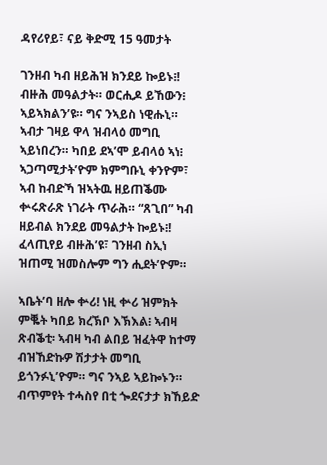ዳየሪየይ፣ ናይ ቅድሚ 15 ዓመታት

ገንዘብ ካብ ዘይሕዝ ክንደይ ኰይኑ፧! ብዙሕ መዓልታት። ወርሒዶ ይኸውን፧ ኣይኣክልን’ዩ። ግና ንኣይስ ነዊሑኒ። ኣብታ ገዛይ ዋላ ዝብላዕ መግቢ ኣይነበረን። ካበይ ደኣ’ሞ ይብላዕ ኣነ፧ ኣጋጣሚታት’ዮም ክምግቡኒ ቀንዮም፣ ኣብ ከብድኻ ዝኣትዉ ዘይጠቕሙ ቍሩጽራጽ ነገራት ጥራሕ። “ጸጊበ” ካብ ዘይብል ክንደይ መዓልታት ኰይኑ፧! ፈላጢየይ ብዙሕ’ዩ፣ ገንዘብ ስኢነ ዝጠሚ ዝመስሎም ግን ሒደት’ዮም።

ኣቤት’ባ ዘሎ ቍሪ! ነዚ ቍሪ ዝምክት ምቘት ካበይ ክረኽቦ እኽእል፧ ኣብዛ ጽብቕቲ፡ ኣብዛ ካብ ልበይ ዝፈትዋ ከተማ ብዝኸድኩዎ ሽታታት መግቢ ይጎንፉኒ’ዮም። ግና ንኣይ ኣይኰኑን። ብጥምየት ተሓስየ በቲ ጐደናታታ ክኸይድ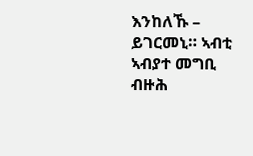እንከለኹ – ይገርመኒ። ኣብቲ ኣብያተ መግቢ ብዙሕ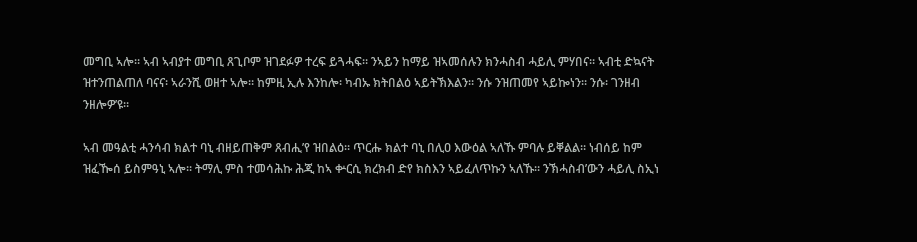መግቢ ኣሎ። ኣብ ኣብያተ መግቢ ጸጊቦም ዝገደፉዎ ተረፍ ይጓሓፍ። ንኣይን ከማይ ዝኣመሰሉን ክንሓስብ ሓይሊ ምሃበና። ኣብቲ ድኳናት ዝተንጠልጠለ ባናና፡ ኣራንሺ ወዘተ ኣሎ። ከምዚ ኢሉ እንከሎ፡ ካብኡ ክትበልዕ ኣይትኽእልን። ንሱ ንዝጠመየ ኣይኰነን። ንሱ፡ ገንዘብ ንዘሎዎ’ዩ።

ኣብ መዓልቲ ሓንሳብ ክልተ ባኒ ብዘይጠቅም ጸብሒ’የ ዝበልዕ። ጥርሑ ክልተ ባኒ በሊዐ እውዕል ኣለኹ ምባሉ ይቐልል። ነብሰይ ከም ዝፈዀሰ ይስምዓኒ ኣሎ። ትማሊ ምስ ተመሳሕኩ ሕጂ ከኣ ቍርሲ ክረክብ ድየ ክስእን ኣይፈለጥኩን ኣለኹ። ንኽሓስብ’ውን ሓይሊ ስኢነ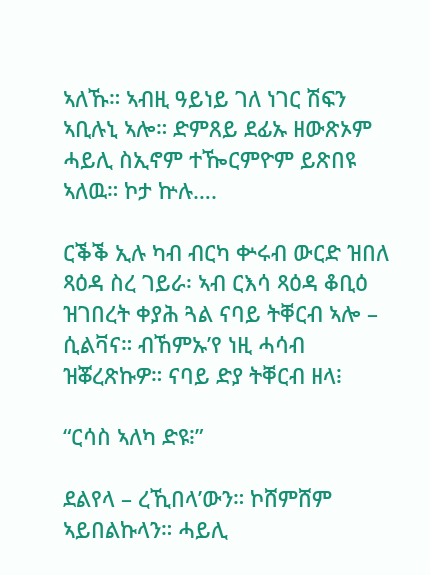ኣለኹ። ኣብዚ ዓይነይ ገለ ነገር ሽፍን ኣቢሉኒ ኣሎ። ድምጸይ ደፊኡ ዘውጽኦም ሓይሊ ስኢኖም ተዀርምዮም ይጽበዩ ኣለዉ። ኮታ ኵሉ….

ርቕቕ ኢሉ ካብ ብርካ ቍሩብ ውርድ ዝበለ ጻዕዳ ስረ ገይራ፡ ኣብ ርእሳ ጻዕዳ ቆቢዕ ዝገበረት ቀያሕ ጓል ናባይ ትቐርብ ኣሎ – ሲልቫና። ብኸምኡ’የ ነዚ ሓሳብ ዝቖረጽኩዎ። ናባይ ድያ ትቐርብ ዘላ፧

“ርሳስ ኣለካ ድዩ፧”

ደልየላ – ረኺበላ’ውን። ኮሸምሸም ኣይበልኩላን። ሓይሊ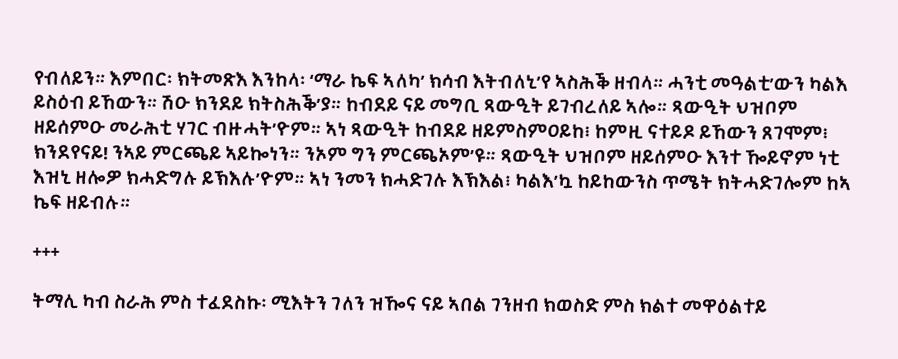የብለይን። እምበር፡ ክትመጽእ እንከላ፡ ‘ማራ ኬፍ ኣለካ’ ክሳብ እትብለኒ’የ ኣስሕቕ ዘብላ። ሓንቲ መዓልቲ’ውን ካልእ ይስዕብ ይኸውን። ሽዑ ክንደይ ክትስሕቕ’ያ። ከብደይ ናይ መግቢ ጻውዒት ይገብረለይ ኣሎ። ጻውዒት ህዝቦም ዘይሰምዑ መራሕቲ ሃገር ብዙሓት’ዮም። ኣነ ጻውዒት ከብደይ ዘይምስምዐይከ፧ ከምዚ ናተይዶ ይኸውን ጸገሞም፧ ክንደየናይ! ንኣይ ምርጫይ ኣይኰነን። ንኦም ግን ምርጫኦም’ዩ። ጻውዒት ህዝቦም ዘይሰምዑ እንተ ዀይኖም ነቲ እዝኒ ዘሎዎ ክሓድግሉ ይኽእሉ’ዮም። ኣነ ንመን ክሓድገሉ እኽእል፧ ካልእ’ኳ ከይከውንስ ጥሜት ክትሓድገሎም ከኣ ኬፍ ዘይብሉ።

+++

ትማሊ ካብ ስራሕ ምስ ተፈደስኩ፡ ሚእትን ገለን ዝዀና ናይ ኣበል ገንዘብ ክወስድ ምስ ክልተ መዋዕልተይ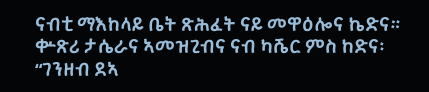ናብቲ ማእከላይ ቤት ጽሕፈት ናይ መዋዕሎና ኬድና። ቍጽሪ ታሴራና ኣመዝጊብና ናብ ካሼር ምስ ከድና፡ “ገንዘብ ደኣ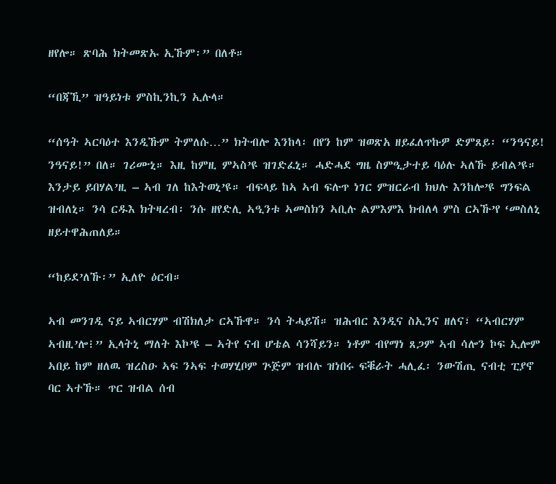ዘየሎ። ጽባሕ ክትመጽኡ ኢኹም፡” በለቶ።

“በጃኺ” ዝዓይነቱ ምስኪንኪን ኢሉላ።

“ሰዓት ኣርባዕተ እንዲኹም ትምለሱ…” ክትብሎ እንከላ፡ በየን ከም ዝወጽአ ዘይፈለጥኩዎ ድምጸይ፡ “ንዓናይ! ንዓናይ!” በለ። ገሪሙኒ። እዚ ከምዚ ምኣስ’ዩ ዝገድፈኒ። ሓድሓደ ግዜ ስምዒታተይ ባዕሉ ኣለኹ ይብል’ዩ። እንታይ ይበሃል’ዚ – ኣብ ገለ ከእትወኒ’ዩ። ብፍላይ ከኣ ኣብ ፍሉጥ ነገር ምዝርራብ ክህሉ እንከሎ’ዩ ግንፍል ዝብለኒ። ንሳ ርዱእ ክትዛረብ፡ ንሱ ዘየድሊ ኣዒንቱ ኣመስክን ኣቢሉ ልምእምእ ክብለላ ምስ ርኣኹ’የ ‘መስለኒ ዘይተዋሕጠለይ።

“ከይደ’ለኹ፡” ኢለዮ ዕርብ።

ኣብ መንገዲ ናይ ኣብርሃም ብሽክለታ ርኣኹዋ። ንሳ ትሓይሽ። ዝሕብር እንዲና ስኢንና ዘለና፣ “ኣብርሃም ኣብዚ’ሎ፧” ኢላትኒ ማለት እኮ’ዩ – ኣትየ ናብ ሆቴል ሳንሻይን። ነቶም ብየማነ ጸጋም ኣብ ሳሎን ኮፍ ኢሎም ኣበይ ከም ዘለዉ ዝረስዑ ኣፍ ንኣፍ ተወሃሂቦም ጕጅም ዝብሉ ዝነበሩ ፍቑራት ሓሊፈ፡ ንውሽጢ ናብቲ ፒያኖ ባር ኣተኹ። ጥር ዝብል ሰብ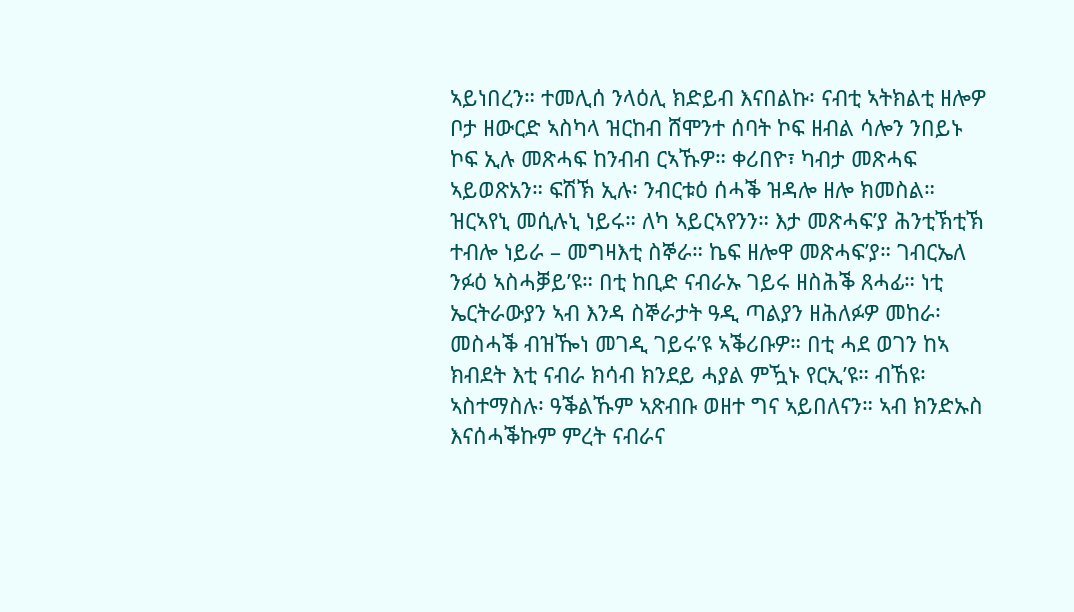ኣይነበረን። ተመሊሰ ንላዕሊ ክድይብ እናበልኩ፡ ናብቲ ኣትክልቲ ዘሎዎ ቦታ ዘውርድ ኣስካላ ዝርከብ ሸሞንተ ሰባት ኮፍ ዘብል ሳሎን ንበይኑ ኮፍ ኢሉ መጽሓፍ ከንብብ ርኣኹዎ። ቀሪበዮ፣ ካብታ መጽሓፍ ኣይወጽአን። ፍሽኽ ኢሉ፡ ንብርቱዕ ሰሓቕ ዝዳሎ ዘሎ ክመስል። ዝርኣየኒ መሲሉኒ ነይሩ። ለካ ኣይርኣየንን። እታ መጽሓፍ’ያ ሕንቲኽቲኽ ተብሎ ነይራ – መግዛእቲ ስኞራ። ኬፍ ዘሎዋ መጽሓፍ’ያ። ገብርኤለ ንፉዕ ኣስሓቓይ’ዩ። በቲ ከቢድ ናብራኡ ገይሩ ዘስሕቕ ጸሓፊ። ነቲ ኤርትራውያን ኣብ እንዳ ስኞራታት ዓዲ ጣልያን ዘሕለፉዎ መከራ፡ መስሓቕ ብዝዀነ መገዲ ገይሩ’ዩ ኣቕሪቡዎ። በቲ ሓደ ወገን ከኣ ክብደት እቲ ናብራ ክሳብ ክንደይ ሓያል ምዃኑ የርኢ’ዩ። ብኸዩ፡ ኣስተማስሉ፡ ዓቕልኹም ኣጽብቡ ወዘተ ግና ኣይበለናን። ኣብ ክንድኡስ እናሰሓቕኩም ምረት ናብራና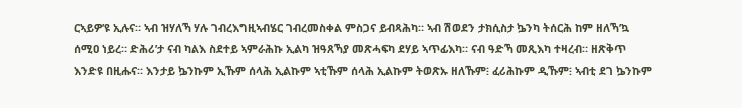ርኣይዎ’ዩ ኢሉና። ኣብ ዝሃለኻ ሃሉ ገብረእግዚኣብሄር ገብረመስቀል ምስጋና ይብጻሕካ። ኣብ ሽወደን ታክሲስታ ኴንካ ትሰርሕ ከም ዘለኻ’ኳ ሰሚዐ ነይረ። ድሕሪ’ታ ናብ ካልእ ስደተይ ኣምራሕኩ ኢልካ ዝዓጸኻያ መጽሓፍካ ደሃይ ኣጥፊእካ። ናብ ዓድኻ መጺእካ ተዛረብ። ዘጽቅጥ እንድዩ በዚሑና። እንታይ ኴንኩም ኢኹም ሰላሕ ኢልኩም ኣቲኹም ሰላሕ ኢልኩም ትወጽኡ ዘለኹም፧ ፈሪሕኩም ዲኹም፧ ኣብቲ ደገ ኴንኩም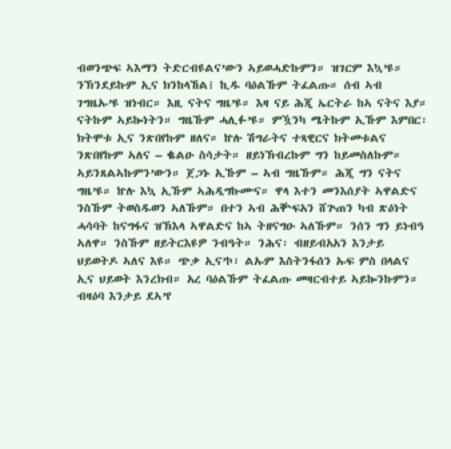ብወንጭፍ ኣእማን ትድርብዩልና’ውን ኣይወሓድኩምን። ዝገርም እኳ’ዩ። ንኽንደይኩም ኢና ክንከላኸል፧ ኪዱ ባዕልኹም ትፈልጡ። ሰብ ኣብ ገግዜኡ’ዩ ዝነብር። እዚ ናትና ግዜ’ዩ። እዛ ናይ ሕጂ ኤርትራ ከኣ ናትና እያ። ናትኩም ኣይኰነትን። ግዜኹም ሓሊፉ’ዩ። ምዃንካ ሜትኩም ኢኹም እምበር፡ ክትሞቱ ኢና ንጽበየኩም ዘለና። ኵሉ ሽግራትና ተጻዊርና ክትመቱልና ንጽበየኩም ኣለና – ቈልዑ ስሳታት። ዘይነኽብረኩም ግን ከይመስለኩም። ኣይንጸልኣኩምን’ውን። ጀጋኑ ኢኹም – ኣብ ግዜኹም። ሕጂ ግን ናትና ግዜ’ዩ። ኵሉ እኳ ኢኹም ኣሕዲግኩሙና። ዋላ እተን መንእሰያት ኣዋልድና ንስኹም ትወስዱወን ኣለኹም። በተን ኣብ ሕቝፍአን ሸጕጠን ካብ ጽዕነት ሓሳባት ከናግፋና ዝኽእላ ኣዋልድና ከኣ ትዘናግዑ ኣለኹም። ንሰን ግን ይነብዓ ኣለዋ። ንስኹም ዘይትርእዩዎ ንብዓት። ንሕና፡ ብዘይብአአን እንታይ ህይወትዶ ኣለና እዩ። ጭቃ ኢና’ኮ፣ ልኡም እስትንፋሰን ኡፍ ምስ በላልና ኢና ህይወት እንረክብ። አረ ባዕልኹም ትፈልጡ መዛርብተይ ኣይኰንኩምን። ብዛዕባ እንታይ ደኣ’የ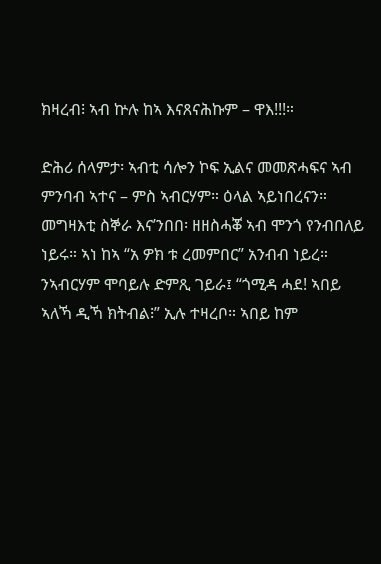ክዛረብ፧ ኣብ ኵሉ ከኣ እናጸናሕኩም – ዋእ!!!።

ድሕሪ ሰላምታ፡ ኣብቲ ሳሎን ኮፍ ኢልና መመጽሓፍና ኣብ ምንባብ ኣተና – ምስ ኣብርሃም። ዕላል ኣይነበረናን። መግዛእቲ ስኞራ እና’ንበበ፡ ዘዘስሓቖ ኣብ ሞንጎ የንብበለይ ነይሩ። ኣነ ከኣ “አ ዎክ ቱ ረመምበር” አንብብ ነይረ። ንኣብርሃም ሞባይሉ ድምጺ ገይራ፤ “ጎሚዳ ሓደ! ኣበይ ኣለኻ ዲኻ ክትብል፧” ኢሉ ተዛረቦ። ኣበይ ከም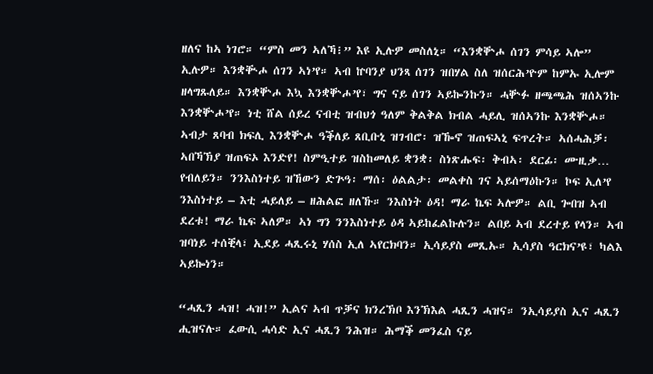ዘለና ከኣ ነገሮ። “ምስ መን ኣለኻ፧” እዩ ኢሉዎ መስለኒ። “እንቋቝሖ ሰገን ምሳይ ኣሎ” ኢሉዎ። እንቋቚሖ ሰገን ኣነ’የ። ኣብ ኵባንያ ህንጻ ሰገን ዝበሃል ስለ ዝሰርሕ’ዮም ከምኡ ኢሎም ዘላግጹለይ። እንቋቝሖ እኳ እንቋቝሖ’የ፣ ግና ናይ ሰገን ኣይኰንኩን። ሓቝፉ ዘጫጫሕ ዝሰኣንኩ እንቋቝሖ’የ። ነቲ ሸል ሰይረ ናብቲ ዝብህጎ ዓለም ቅልቅል ክብል ሓይሊ ዝሰኣንኩ እንቋቝሖ። ኣብታ ጸባብ ክፍሊ እንቋቝሖ ዓቕለይ ጸቢቡኒ ዝገብሮ፡ ዝዀኖ ዝጠፍኣኒ ፍጥረት። ኣሰሓሕቓ፡ ኣበኻኽያ ዝጠፍኦ እንድየ! ስምዒተይ ዝስከመለይ ቋንቋ፡ ስነጽሑፍ፡ ቅብኣ፡ ደርፊ፡ ሙዚቃ… የብለይን። ንንእስነተይ ዝኸውን ድጕዓ፡ ማሰ፡ ዕልልታ፡ መልቀስ ገና ኣይሰማዕኩን። ኮፍ ኢለ’የ ንእስነተይ – እቲ ሓይለይ – ዘሕልፎ ዘለኹ። ንእስነት ዕዳ! ማራ ኬፍ ኣሎዎ። ልቢ ጐበዝ ኣብ ደረቱ! ማራ ኬፍ ኣለዎ። ኣነ ግን ንንእስነተይ ዕዳ ኣይከፈልኩሉን። ልበይ ኣብ ደረተይ የላን። ኣብ ዝባነይ ተሰቒላ፣ ኢደይ ሓጺሩኒ ሃሰስ ኢለ ኣየርክባን። ኢሳይያስ መጺኡ። ኢሳያስ ዓርክና’ዩ፣ ካልእ ኣይኰነን።

“ሓጺን ሓዝ! ሓዝ!” ኢልና ኣብ ጥቓና ክንረኽቦ እንኽእል ሓጺን ሓዝና። ንኢሳይያስ ኢና ሓጺን ሒዝናሉ። ፈውሲ ሓሳድ ኢና ሓጺን ንሕዝ። ሕማቕ መንፈስ ናይ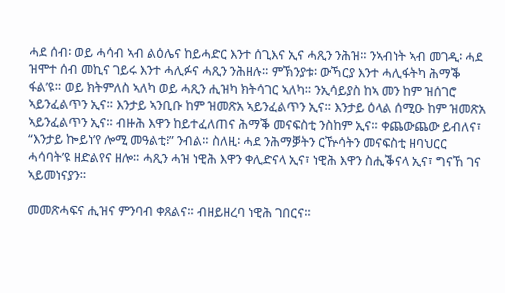ሓደ ሰብ፡ ወይ ሓሳብ ኣብ ልዕሌና ከይሓድር እንተ ሰጊእና ኢና ሓጺን ንሕዝ። ንኣብነት ኣብ መገዲ፡ ሓደ ዝሞተ ሰብ መኪና ገይሩ እንተ ሓሊፉና ሓጺን ንሕዘሉ። ምኽንያቱ፡ ውኻርያ እንተ ሓሊፋትካ ሕማቕ ፋል’ዩ። ወይ ክትምለስ ኣለካ ወይ ሓጺን ሒዝካ ክትሳገር ኣለካ። ንኢሳይያስ ከኣ መን ከም ዝሰገሮ ኣይንፈልጥን ኢና። እንታይ ኣንቢቡ ከም ዝመጽአ ኣይንፈልጥን ኢና። እንታይ ዕላል ሰሚዑ ከም ዝመጽአ ኣይንፈልጥን ኢና። ብዙሕ እዋን ከይተፈለጠና ሕማቕ መናፍስቲ ንስከም ኢና። ቀጨውጨው ይብለና፣ “እንታይ ኰይነ’የ ሎሚ መዓልቲ፧” ንብል። ስለዚ፡ ሓደ ንሕማቓትን ርዅሳትን መናፍስቲ ዘባህርር ሓሳባት’ዩ ዘድልየና ዘሎ። ሓጺን ሓዝ ነዊሕ እዋን ቀሊድናላ ኢና፣ ነዊሕ እዋን ስሒቕናላ ኢና፣ ግናኸ ገና ኣይመነናያን።

መመጽሓፍና ሒዝና ምንባብ ቀጸልና። ብዘይዘረባ ነዊሕ ገበርና።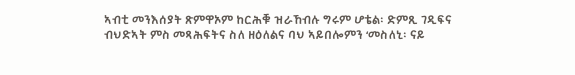ኣብቲ መንእሰያት ጽምዋኦም ከርሕቑ ዝራኸብሉ ግሩም ሆቴል፡ ድምጺ ገዲፍና ብህድኣት ምስ መጻሕፍትና ስለ ዘዕለልና ባህ ኣይበሎምን ‘መስለኒ፡ ናይ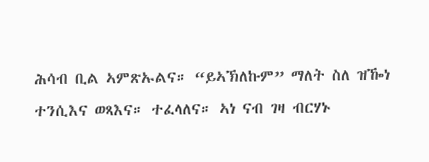ሕሳብ ቢል ኣምጽኡልና። “ይኣኽለኩም” ማለት ስለ ዝዀነ ተንሲእና ወጻእና። ተፈላለና። ኣነ ናብ ገዛ ብርሃኑ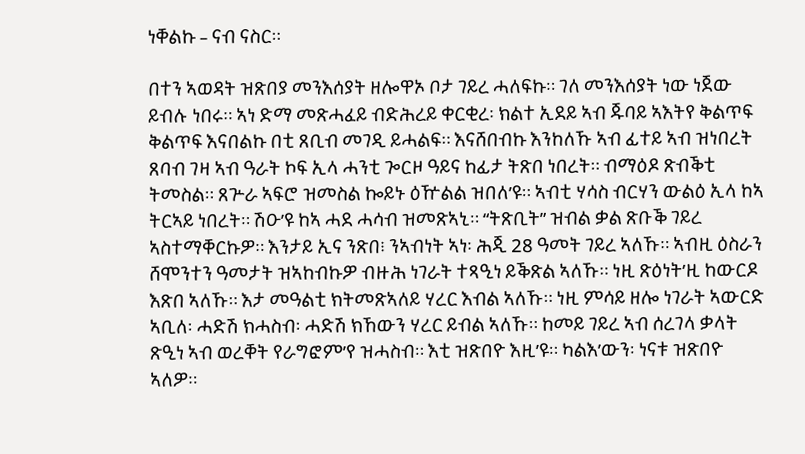ነቐልኩ – ናብ ናስር።

በተን ኣወዳት ዝጽበያ መንእሰያት ዘሎዋኦ ቦታ ገይረ ሓለፍኩ። ገለ መንእሰያት ነው ነጀው ይብሉ ነበሩ። ኣነ ድማ መጽሓፈይ ብድሕረይ ቀርቂረ፡ ክልተ ኢደይ ኣብ ጁባይ ኣእትየ ቅልጥፍ ቅልጥፍ እናበልኩ በቲ ጸቢብ መገዲ ይሓልፍ። እናሸበብኩ እንከለኹ ኣብ ፊተይ ኣብ ዝነበረት ጸባብ ገዛ ኣብ ዓራት ኮፍ ኢላ ሓንቲ ጐርዞ ዓይና ከፊታ ትጽበ ነበረት። ብማዕዶ ጽብቕቲ ትመስል። ጸጕራ ኣፍሮ ዝመስል ኰይኑ ዕዅልል ዝበለ’ዩ። ኣብቲ ሃሳስ ብርሃን ውልዕ ኢላ ከኣ ትርኣይ ነበረት። ሽዑ’ዩ ከኣ ሓደ ሓሳብ ዝመጽኣኒ። “ትጽቢት” ዝብል ቃል ጽቡቕ ገይረ ኣስተማቐርኩዎ። እንታይ ኢና ንጽበ፧ ንኣብነት ኣነ፡ ሕጂ 28 ዓመት ገይረ ኣለኹ። ኣብዚ ዕስራን ሸሞንተን ዓመታት ዝኣከብኩዎ ብዙሕ ነገራት ተጻዒነ ይቕጽል ኣለኹ። ነዚ ጽዕነት’ዚ ከውርዶ እጽበ ኣለኹ። እታ መዓልቲ ክትመጽኣለይ ሃረር እብል ኣለኹ። ነዚ ምሳይ ዘሎ ነገራት ኣውርድ ኣቢለ፡ ሓድሽ ክሓስብ፡ ሓድሽ ክኸውን ሃረር ይብል ኣለኹ። ከመይ ገይረ ኣብ ሰረገላ ቃላት ጽዒነ ኣብ ወረቐት የራግፎም’የ ዝሓስብ። እቲ ዝጽበዮ እዚ’ዩ። ካልእ’ውን፡ ነናቱ ዝጽበዮ ኣለዎ።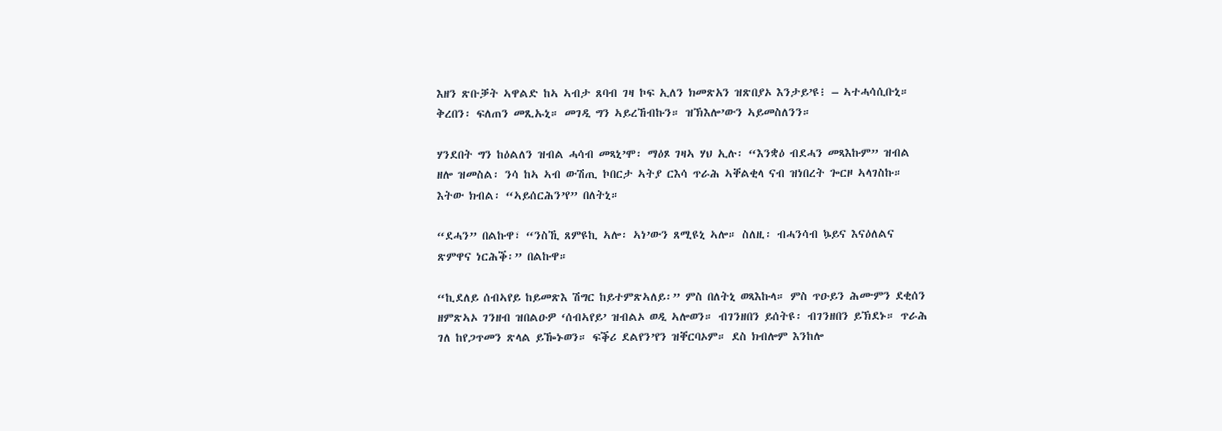እዘን ጽቡቓት ኣዋልድ ከኣ ኣብታ ጸባብ ገዛ ኮፍ ኢለን ክመጽአን ዝጽበያኦ እንታይ’ዩ፧ – ኣተሓሳሲቡኒ። ቅረበን፡ ፍለጠን መጺኡኒ። መገዲ ግን ኣይረኸብኩን። ዝኽእሎ’ውን ኣይመስለንን።

ሃንደበት ግን ከዕልለን ዝብል ሓሳብ መጻኒ’ሞ፡ ማዕጾ ገዛኣ ሃህ ኢሉ፡ “እንቋዕ ብደሓን መጻእኩም” ዝብል ዘሎ ዝመስል፡ ንሳ ከኣ ኣብ ውሽጢ ኮበርታ ኣትያ ርእሳ ጥራሕ ኣቐልቂላ ናብ ዝነበረት ጐርዞ ኣላገስኩ። እትው ክብል፡ “ኣይሰርሕን’የ” በለትኒ።

“ደሓን” በልኩዋ፣ “ንስኺ ጸምዩኪ ኣሎ፡ ኣነ’ውን ጸሚዩኒ ኣሎ። ስለዚ፡ ብሓንሳብ ኴይና እናዕለልና ጽምዋና ነርሕቕ፡” በልኩዋ።

“ኪደለይ ሰብኣየይ ከይመጽእ ሽግር ከይተምጽኣለይ፡” ምስ በለትኒ ወጻእኩላ። ምስ ጥዑይን ሕሙምን ደቂሰን ዘምጽኣኦ ገንዘብ ዝበልዑዎ ‘ሰብኣየይ’ ዝብልኦ ወዲ ኣሎወን። ብገንዘበን ይሰትዩ፡ ብገንዘበን ይኽደኑ። ጥራሕ ገለ ከየጋጥመን ጽላል ይዀኑወን። ፍቕሪ ደልየን’የን ዝቐርባኦም። ደስ ክብሎም እንከሎ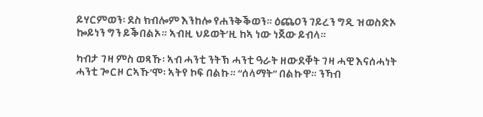ይሃርምወን፡ ደስ ክብሎም እንከሎ የሐንቅቕወን። ዕጨዐን ገይረን ግዲ ዝወስድኦ ኰይነን ግን ይቕበልኦ። ኣብዚ ህይወት’ዚ ከኣ ነው ነጀው ይብላ።

ካብታ ገዛ ምስ ወጻኹ፡ ኣብ ሓንቲ ንትኽ ሓንቲ ዓራት ዘውደቐት ገዛ ሓዊ እናሰሓነት ሓንቲ ጐርዞ ርኣኹ’ሞ፡ ኣትየ ኮፍ በልኩ። “ሰላማት” በልኩዋ። ንኻብ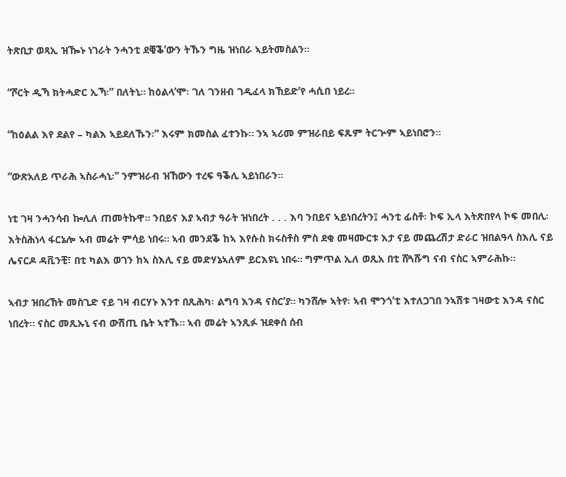ትጽቢታ ወጻኢ ዝዀኑ ነገራት ንሓንቲ ደቒቕ’ውን ትኹን ግዜ ዝነበራ ኣይትመስልን።

“ሾርት ዲኻ ክትሓድር ኢኻ፡” በለትኒ። ከዕልላ’ሞ፡ ገለ ገንዘብ ገዲፈላ ክኸይድ’የ ሓሲበ ነይረ።

“ከዕልል እየ ደልየ – ካልእ ኣይደለኹን፡” እሩም ክመስል ፈተንኩ። ንኣ ኣሪመ ምዝራበይ ፍጹም ትርጕም ኣይነበሮን።

“ውጽአለይ ጥራሕ ኣስራሓኒ፡” ንምዝራብ ዝኸውን ተረፍ ዓቕሊ ኣይነበራን።

ነቲ ገዛ ንሓንሳብ ኰሊለ ጠመትኩዋ። ንበይና እያ ኣብታ ዓራት ዝነበረት . . . እባ ንበይና ኣይነበረትን፤ ሓንቲ ፊስቶ፡ ኮፍ ኢላ እትጽበየላ ኮፍ መበሊ፡ እትስሕነላ ፋርኔሎ ኣብ መሬት ምሳይ ነበሩ። ኣብ መንደቕ ከኣ እየሱስ ክሩስቶስ ምስ ደቂ መዛሙርቱ እታ ናይ መጨረሽታ ድራር ዝበልዓላ ስእሊ ናይ ሌናርዶ ዳቪንቺ፣ በቲ ካልእ ወገን ከኣ ስእሊ ናይ መድሃኔኣለም ይርእዩኒ ነበሩ። ግምጥል ኢለ ወጺአ በቲ ሸጓሹግ ናብ ናስር ኣምራሕኩ።

ኣብታ ዝበረኸት መስጊድ ናይ ገዛ ብርሃኑ እንተ በጺሕካ፡ ልግባ እንዳ ናስር’ያ። ካንሸሎ ኣትየ፡ ኣብ ሞንጎ’ቲ እተለጋገበ ንኣሽቱ ገዛውቲ እንዳ ናስር ነበረት። ናስር መጺኡኒ ናብ ውሽጢ ቤት ኣተኹ። ኣብ መሬት ኣንጺፉ ዝደቀሰ ሰብ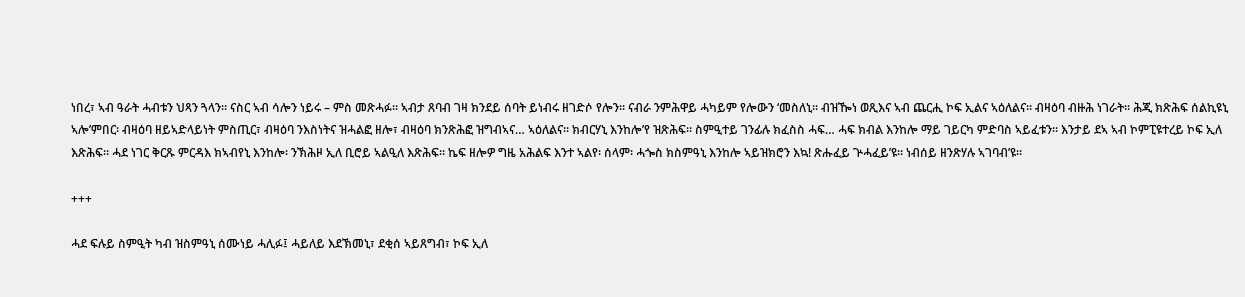ነበረ፣ ኣብ ዓራት ሓብቱን ህጻን ጓላን። ናስር ኣብ ሳሎን ነይሩ – ምስ መጽሓፉ። ኣብታ ጸባብ ገዛ ክንደይ ሰባት ይነብሩ ዘገድሶ የሎን። ናብራ ንምሕዋይ ሓካይም የሎውን ‘መስለኒ። ብዝዀነ ወጺእና ኣብ ጨርሒ ኮፍ ኢልና ኣዕለልና። ብዛዕባ ብዙሕ ነገራት። ሕጂ ክጽሕፍ ሰልኪዩኒ ኣሎ’ምበር፡ ብዛዕባ ዘይኣድላይነት ምስጢር፣ ብዛዕባ ንእስነትና ዝሓልፎ ዘሎ፣ ብዛዕባ ክንጽሕፎ ዝግብኣና… ኣዕለልና። ክብርሃኒ እንከሎ’የ ዝጽሕፍ። ስምዒተይ ገንፊሉ ክፈስስ ሓፍ… ሓፍ ክብል እንከሎ ማይ ገይርካ ምድባስ ኣይፈቱን። እንታይ ደኣ ኣብ ኮምፒዩተረይ ኮፍ ኢለ እጽሕፍ። ሓደ ነገር ቅርጹ ምርዳእ ክኣብየኒ እንከሎ፡ ንኽሕዞ ኢለ ቢሮይ ኣልዒለ እጽሕፍ። ኬፍ ዘሎዎ ግዜ አሕልፍ እንተ ኣልየ፡ ሰላም፡ ሓጐስ ክስምዓኒ እንከሎ ኣይዝክሮን እኳ! ጽሑፈይ ጕሓፈይ’ዩ። ነብሰይ ዘንጽሃሉ ኣገባብ’ዩ።

+++

ሓደ ፍሉይ ስምዒት ካብ ዝስምዓኒ ሰሙነይ ሓሊፉ፤ ሓይለይ እደኽመኒ፣ ደቂሰ ኣይጸግብ፣ ኮፍ ኢለ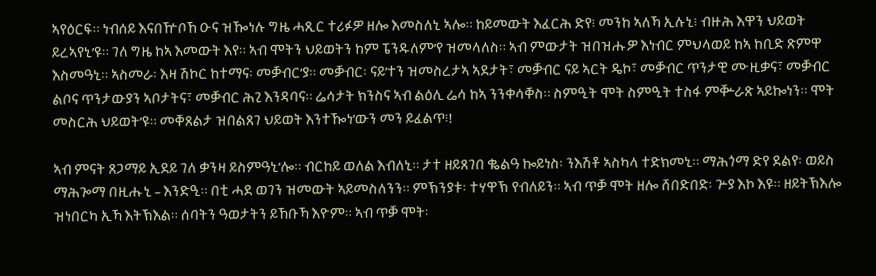ኣየዕርፍ። ነብሰይ እናበዅቦኸ ዑና ዝዀነሉ ግዜ ሓጺር ተሪፉዎ ዘሎ እመስለኒ ኣሎ። ከይመውት እፈርሕ ድየ፧ መንከ ኣለኻ ኢሉኒ፧ ብዙሕ እዋን ህይወት ይረኣየኒ’ዩ። ገለ ግዜ ከኣ እመውት እየ። ኣብ ሞትን ህይወትን ከም ፔንዱለም’የ ዝመላለስ። ኣብ ምውታት ዝበዝሑዎ እነብር ምህላወይ ከኣ ከቢድ ጽምዋ እስመዓኒ። ኣስመራ፡ እዛ ሽኮር ከተማና፡ መቓብር’ያ። መቓብር፡ ናይ’ተን ዝመስረታኣ ኣደታት፣ መቓብር ናይ ኣርት ዴኮ፣ መቓብር ጥንታዊ ሙዚቃና፣ መቓብር ልቦና ጥንታውያን ኣቦታትና፣ መቓብር ሕጊ እንዳባና። ሬሳታት ክንስና ኣብ ልዕሊ ሬሳ ከኣ ንንቀሳቐስ። ስምዒት ሞት ስምዒት ተስፋ ምቝራጽ ኣይኰነን። ሞት መስርሕ ህይወት’ዩ። መቐጸልታ ዝበልጸገ ህይወት እንተዀነ’ውን መን ይፈልጥ፧!

ኣብ ምናት ጸጋማይ ኢደይ ገለ ቃንዛ ይስምዓኒ’ሎ። ብርከይ ወለል እብለኒ። ታተ ዘይጸገበ ቈልዓ ኰይነስ፡ ንእሽቶ ኣስካላ ተድክመኒ። ማሕጎማ ድየ ደልየ፡ ወይስ ማሕጐማ በዚሑኒ – እንድዒ። በቲ ሓደ ወገን ዝመውት ኣይመስለንን። ምኽንያቱ፡ ተሃዋኽ የብለይን። ኣብ ጥቓ ሞት ዘሎ ሸበድበድ፡ ጕያ እኮ እዩ። ዘይትኽእሎ ዝነበርካ ኢኻ እትኽእል። ሰባትን ዓወታትን ይኸቡኻ እዮም። ኣብ ጥቓ ሞት፡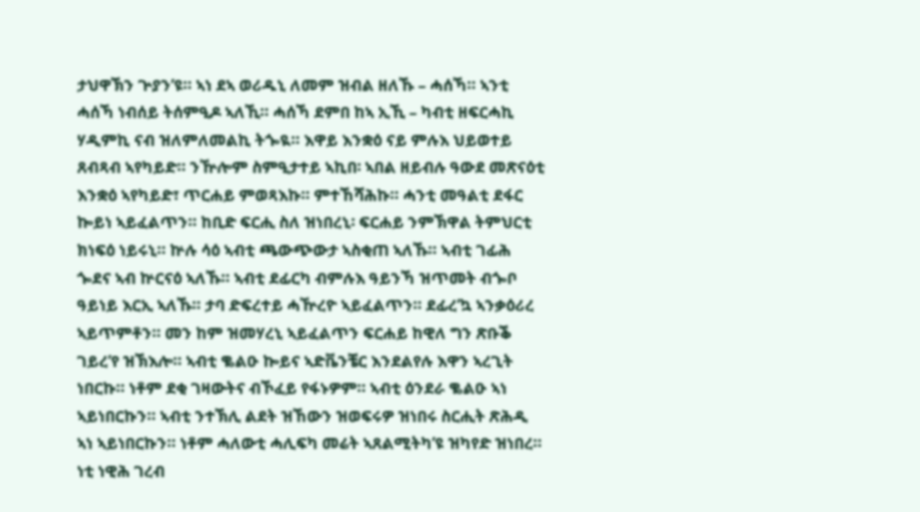ታህዋኽን ጕያን’ዩ። ኣነ ደኣ ወሪዱኒ ለመም ዝብል ዘለኹ – ሓሰኻ። ኣንቲ ሓሰኻ ነብሰይ ትሰምዒዶ ኣለኺ። ሓሰኻ ደምበ ከኣ ኢኺ – ካብቲ ዘፍርሓኪ ሃዲምኪ ናብ ዝለምለመልኪ ትጐዪ። እዋይ እንቋዕ ናይ ምሉእ ህይወተይ ጸብጻብ ኣየካይድ። ንዅሎም ስምዒታተይ ኣኪበ፡ ኣበል ዘይብሉ ዓውደ መጽናዕቲ እንቋዕ ኣየካይድ፣ ጥርሐይ ምወጻእኩ። ምተኸሻሕኩ። ሓንቲ መዓልቲ ደፋር ኰይነ ኣይፈልጥን። ከቢድ ፍርሒ ስለ ዝነበረኒ፡ ፍርሐይ ንምኽዋል ትምህርቲ ክነፍዕ ነይሩኒ። ኵሉ ሳዕ ኣብቲ ጫውጭውታ ኣስቂጠ ኣለኹ። ኣብቲ ገፊሕ ጐደና ኣብ ኵርናዕ ኣለኹ። ኣብቲ ደፊርካ ብምሉእ ዓይንኻ ዝጥመት ብጐቦ ዓይነይ እርኢ ኣለኹ። ታባ ድፍረተይ ሓዅረዮ ኣይፈልጥን። ደፊረ’ኳ ኣንቃዕሪረ ኣይጥምቶን። መን ከም ዝመሃረኒ ኣይፈልጥን ፍርሐይ ከዊለ ግን ጽቡቕ ገይረ’የ ዝኽእሎ። ኣብቲ ቈልዑ ኰይና ኣድቬንቼር እንደልየሉ እዋን ኣረጊት ነበርኩ። ነቶም ደቂ ገዛውትና ብኾፈይ የፋኑዎም። ኣብቲ ዕንደራ ቈልዑ ኣነ ኣይነበርኩን። ኣብቲ ንተኽሊ ልደት ዝኸውን ዝወፍሩዎ ዝነበሩ ስርሒት ጽሕዲ ኣነ ኣይነበርኩን። ነቶም ሓለውቲ ሓሊፍካ መሬት ኣጸልሚትካ’ዩ ዝካየድ ዝነበረ። ነቲ ነዊሕ ገረብ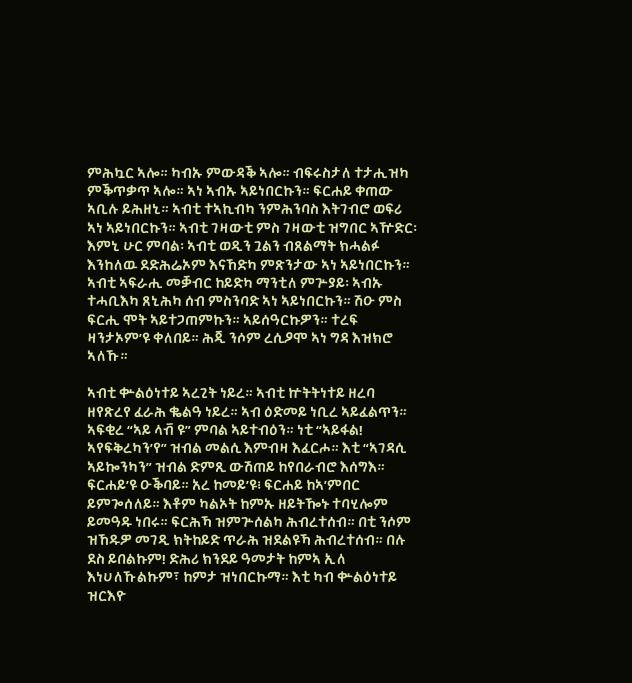ምሕኳር ኣሎ። ካብኡ ምውዳቕ ኣሎ። ብፍሩስታለ ተታሒዝካ ምቕጥቃጥ ኣሎ። ኣነ ኣብኡ ኣይነበርኩን። ፍርሐይ ቀጠው ኣቢሉ ይሕዘኒ። ኣብቲ ተኣኪብካ ንምሕንባስ እትገብሮ ወፍሪ ኣነ ኣይነበርኩን። ኣብቲ ገዛውቲ ምስ ገዛውቲ ዝግበር ኣዅድር፡ እምኒ ሁር ምባል፡ ኣብቲ ወዲን ጓልን ብጸልማት ክሓልፉ እንከለዉ ደድሕሬኦም እናኸድካ ምጽንታው ኣነ ኣይነበርኩን። ኣብቲ ኣፍራሒ መቓብር ከይድካ ማንቲለ ምጕያይ፡ ኣብኡ ተሓቢእካ ጸኒሕካ ሰብ ምስንባድ ኣነ ኣይነበርኩን። ሽዑ ምስ ፍርሒ ሞት ኣይተጋጠምኩን። ኣይሰዓርኩዎን። ተረፍ ዛንታኦም’ዩ ቀለበይ። ሕጂ ንሶም ረሲዖሞ ኣነ ግዳ እዝክሮ ኣለኹ።

ኣብቲ ቍልዕነተይ ኣረጊት ነይረ። ኣብቲ ኵትትነተይ ዘረባ ዘየጽረየ ፈራሕ ቈልዓ ነይረ። ኣብ ዕድመይ ነቢረ ኣይፈልጥን። ኣፍቂረ “ኣይ ላቭ ዩ” ምባል ኣይተብዕን። ነቲ “ኣይፋል! ኣየፍቅረካን’የ” ዝብል መልሲ እምብዛ እፈርሖ። እቲ “ኣገዳሲ ኣይኰንካን” ዝብል ድምጺ ውሽጠይ ከየበራብሮ እሰግእ። ፍርሐይ’ዩ ዑቕባይ። አረ ከመይ’ዩ፧ ፍርሐይ ከኣ’ምበር ይምጐሰለይ። እቶም ካልኦት ከምኡ ዘይትዀኑ ተባሂሎም ይመዓዱ ነበሩ። ፍርሕኻ ዝምጕሰልካ ሕብረተሰብ። በቲ ንሶም ዝኸዱዎ መገዲ ክትከይድ ጥራሕ ዝደልዩኻ ሕብረተሰብ። በሉ ደስ ይበልኩም! ድሕሪ ክንደይ ዓመታት ከምኣ ኢለ እነሀለኹልኩም፣ ከምታ ዝነበርኩማ። እቲ ካብ ቍልዕነተይ ዝርእዮ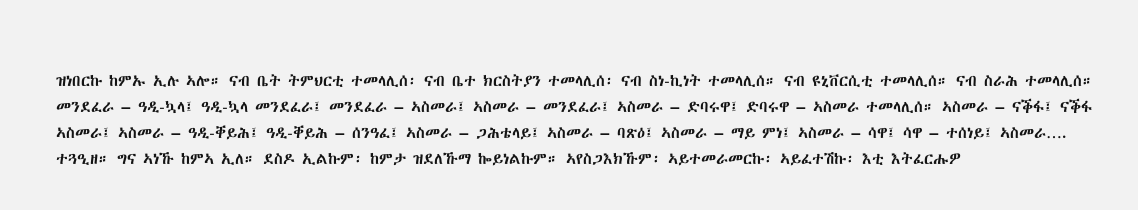ዝነበርኩ ከምኡ ኢሉ ኣሎ። ናብ ቤት ትምህርቲ ተመላሊሰ፡ ናብ ቤተ ክርስትያን ተመላሊሰ፡ ናብ ስነ-ኪነት ተመላሊሰ። ናብ ዩኒቨርሲቲ ተመላሊሰ። ናብ ስራሕ ተመላሊሰ። መንደፈራ – ዓዲ-ኳላ፤ ዓዲ-ኳላ መንደፈራ፤ መንደፈራ – ኣስመራ፤ ኣስመራ – መንደፈራ፤ ኣስመራ – ድባሩዋ፤ ድባሩዋ – ኣስመራ ተመላሊሰ። ኣስመራ – ናቕፋ፤ ናቕፋ ኣስመራ፤ ኣስመራ – ዓዲ-ቐይሕ፤ ዓዲ-ቐይሕ – ሰንዓፈ፤ ኣስመራ – ጋሕቴላይ፤ ኣስመራ – ባጽዕ፤ ኣስመራ – ማይ ምነ፤ ኣስመራ – ሳዋ፤ ሳዋ – ተሰነይ፤ ኣስመራ…. ተጓዒዘ። ግና ኣነኹ ከምኣ ኢለ። ደስዶ ኢልኩም፡ ከምታ ዝደለኹማ ኰይነልኩም። ኣየስጋእክኹም፡ ኣይተመራመርኩ፡ ኣይፈተሽኩ፡ እቲ እትፈርሑዎ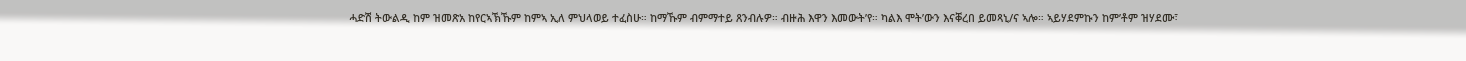ሓድሽ ትውልዲ ከም ዝመጽአ ከየርኣኽኹም ከምኣ ኢለ ምህላወይ ተፈስሁ። ከማኹም ብምማተይ ጸንብሉዎ። ብዙሕ እዋን እመውት’የ። ካልእ ሞት’ውን እናቐረበ ይመጻኒ/ና ኣሎ። ኣይሃደምኩን ከም’ቶም ዝሃደሙ፣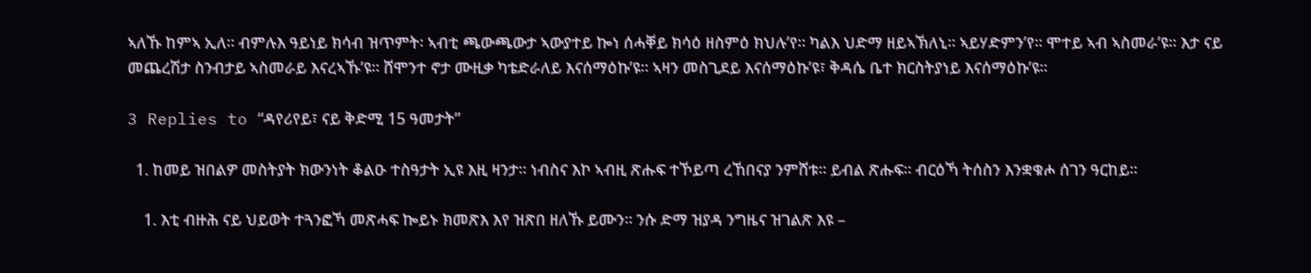ኣለኹ ከምኣ ኢለ። ብምሉእ ዓይነይ ክሳብ ዝጥምት፡ ኣብቲ ጫውጫውታ ኣውያተይ ኰነ ሰሓቐይ ክሳዕ ዘስምዕ ክህሉ’የ። ካልእ ህድማ ዘይኣኽለኒ። ኣይሃድምን’የ። ሞተይ ኣብ ኣስመራ’ዩ። እታ ናይ መጨረሽታ ስንብታይ ኣስመራይ እናረኣኹ’ዩ። ሸሞንተ ኖታ ሙዚቃ ካቴድራለይ እናሰማዕኩ’ዩ። ኣዛን መስጊደይ እናሰማዕኩ’ዩ፣ ቅዳሴ ቤተ ክርስትያነይ እናሰማዕኩ’ዩ።

3 Replies to “ዳየሪየይ፣ ናይ ቅድሚ 15 ዓመታት”

  1. ከመይ ዝበልዎ መስትያት ክውንነት ቆልዑ ተስዓታት ኢዩ እዚ ዛንታ። ነብስና እኮ ኣብዚ ጽሑፍ ተኾይጣ ረኸበናያ ንምሸቱ። ይብል ጽሑፍ። ብርዕኻ ትሰስን እንቋቁሖ ሰገን ዓርከይ።

    1. እቲ ብዙሕ ናይ ህይወት ተጓንፎኻ መጽሓፍ ኰይኑ ክመጽእ እየ ዝጽበ ዘለኹ ይሙን። ንሱ ድማ ዝያዳ ንግዜና ዝገልጽ እዩ –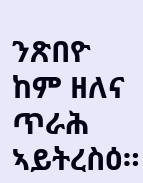ንጽበዮ ከም ዘለና ጥራሕ ኣይትረስዕ።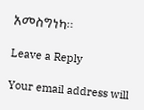አመስግነካ።

Leave a Reply

Your email address will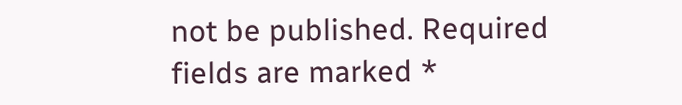not be published. Required fields are marked *